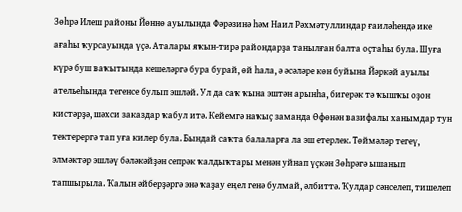Зөһрә Илеш районы Йөннө ауылында Фәрәзинә һәм Наил Рәхмәтуллиндар ғаиләһендә ике ағаһы ҡурсауында үҫә. Аталары яҡын-тирә райондарҙа танылған балта оҫтаһы була. Шуға күрә буш ваҡытында кешеләргә бура бурай, өй һала, ә әсәләре көн буйына Йәркәй ауылы ательеһында тегенсе булып эшләй. Ул да саҡ ҡына эштән арынһа, бигерәк тә ҡышҡы оҙон кистәрҙә, шәхси заказдар ҡабул итә. Кейемгә наҡыҫ заманда Өфөнән вазифалы ханымдар тун тектерергә тап уға килер була. Бындай саҡта балаларға ла эш етерлек. Төймәләр тегеү, элмәктәр эшләү бәләкәйҙән сепрәк ҡалдыҡтары менән уйнап үҫкән Зөһрәгә ышанып тапшырыла. Ҡалын әйберҙәргә энә ҡаҙау еңел генә булмай, әлбиттә. Ҡулдар сәнселеп, тишелеп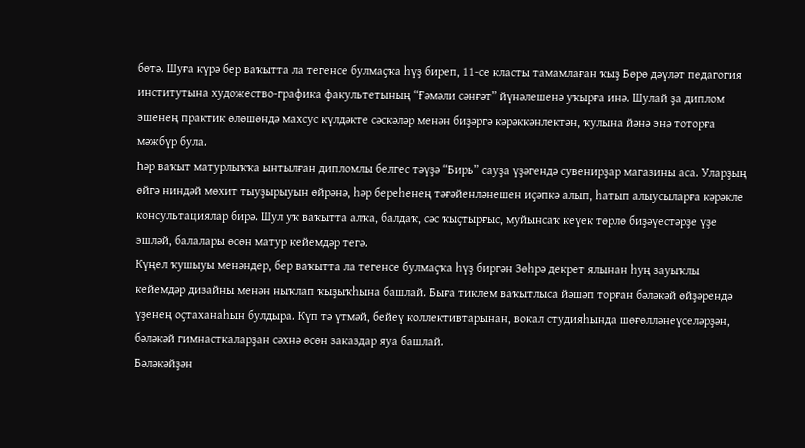бөтә. Шуға күрә бер ваҡытта ла тегенсе булмаҫҡа һүҙ биреп, 11-се класты тамамлаған ҡыҙ Бөрө дәүләт педагогия институтына художество-графика факультетының “Ғәмәли сәнғәт” йүнәлешенә уҡырға инә. Шулай ҙа диплом эшенең практик өлөшөндә махсус күлдәкте сәскәләр менән биҙәргә кәрәккәнлектән, ҡулына йәнә энә тоторға мәжбүр була.
Һәр ваҡыт матурлыҡҡа ынтылған дипломлы белгес тәүҙә “Бирь” сауҙа үҙәгендә сувенирҙар магазины аса. Уларҙың өйгә ниндәй мөхит тыуҙырыуын өйрәнә, һәр береһенең тәғәйенләнешен иҫәпкә алып, һатып алыусыларға кәрәкле консультациялар бирә. Шул уҡ ваҡытта алҡа, балдаҡ, сәс ҡыҫтырғыс, муйынсаҡ кеүек төрлө биҙәүестәрҙе үҙе эшләй, балалары өсөн матур кейемдәр тегә.
Күңел ҡушыуы менәндер, бер ваҡытта ла тегенсе булмаҫҡа һүҙ биргән Зөһрә декрет ялынан һуң зауыҡлы кейемдәр дизайны менән ныҡлап ҡыҙыҡһына башлай. Быға тиклем ваҡытлыса йәшәп торған бәләкәй өйҙәрендә үҙенең оҫтаханаһын булдыра. Күп тә үтмәй, бейеү коллективтарынан, вокал студияһында шөғөлләнеүселәрҙән, бәләкәй гимнасткаларҙан сәхнә өсөн заказдар яуа башлай.
Бәләкәйҙән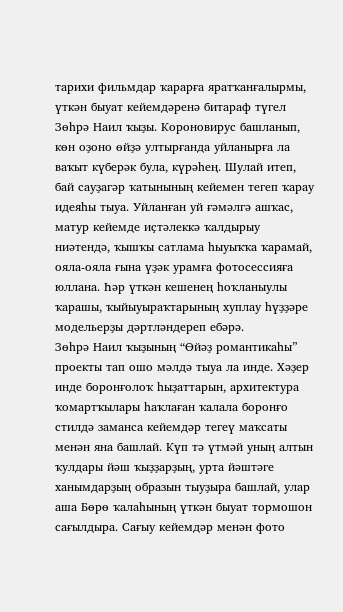тарихи фильмдар ҡарарға яратҡанғалырмы, үткән быуат кейемдәренә битараф түгел Зөһрә Наил ҡыҙы. Короновирус башланып, көн оҙоно өйҙә ултырғанда уйланырға ла ваҡыт күберәк була, күрәһең. Шулай итеп, бай сауҙагәр ҡатынының кейемен тегеп ҡарау идеяһы тыуа. Уйланған уй ғәмәлгә ашҡас, матур кейемде иҫтәлеккә ҡалдырыу ниәтендә, ҡышҡы сатлама һыуыҡҡа ҡарамай, ояла-ояла ғына үҙәк урамға фотосессияға юллана. Һәр үткән кешенең һоҡланыулы ҡарашы, ҡыйыуыраҡтарының хуплау һүҙҙәре модельерҙы дәртләндереп ебәрә.
Зөһрә Наил ҡыҙының “Өйәҙ романтикаһы” проекты тап ошо мәлдә тыуа ла инде. Хәҙер инде боронғолоҡ һыҙаттарын, архитектура ҡомартҡылары һаҡлаған ҡалала боронғо стилдә заманса кейемдәр тегеү маҡсаты менән яна башлай. Күп тә үтмәй уның алтын ҡулдары йәш ҡыҙҙарҙың, урта йәштәге ханымдарҙың образын тыуҙыра башлай, улар аша Бөрө ҡалаһының үткән быуат тормошон сағылдыра. Сағыу кейемдәр менән фото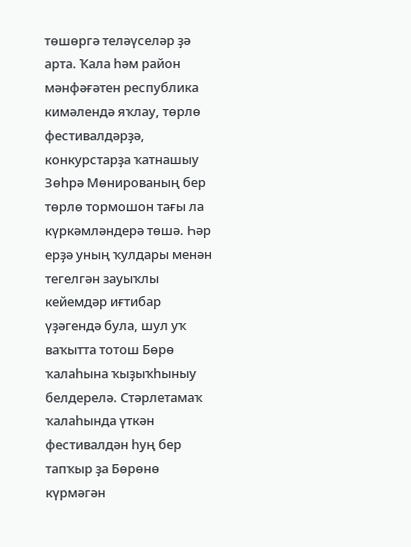төшөргә теләүселәр ҙә арта. Ҡала һәм район мәнфәғәтен республика кимәлендә яҡлау, төрлө фестивалдәрҙә, конкурстарҙа ҡатнашыу Зөһрә Мөнированың бер төрлө тормошон тағы ла күркәмләндерә төшә. Һәр ерҙә уның ҡулдары менән тегелгән зауыҡлы кейемдәр иғтибар үҙәгендә була, шул уҡ ваҡытта тотош Бөрө ҡалаһына ҡыҙыҡһыныу белдерелә. Стәрлетамаҡ ҡалаһында үткән фестивалдән һуң бер тапҡыр ҙа Бөрөнө күрмәгән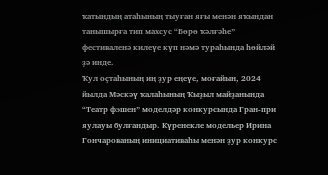ҡатындың атаһының тыуған яғы менән яҡындан танышырға тип махсус “Бөрө ҡәлғәһе” фестиваленә килеүе күп нәмә тураһында һөйләй ҙә инде.
Ҡул оҫтаһының иң ҙур еңеүе, моғайын, 2024 йылда Мәскәү ҡалаһының Ҡыҙыл майҙанында “Театр фэшен” моделдәр конкурсында Гран-при яулауы булғандыр. Күренекле модельер Ирина Гончарованың инициативаһы менән ҙур конкурс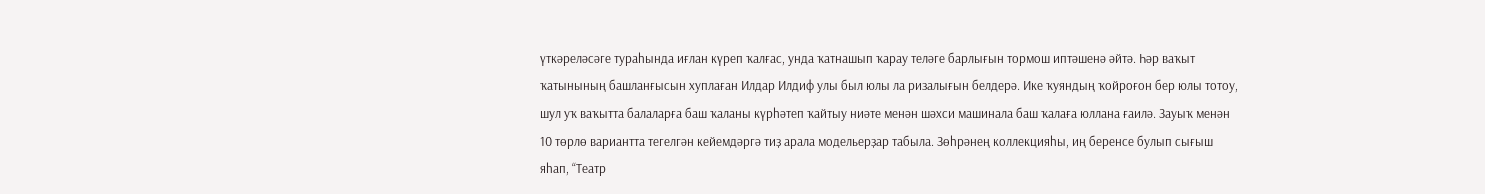үткәреләсәге тураһында иғлан күреп ҡалғас, унда ҡатнашып ҡарау теләге барлығын тормош иптәшенә әйтә. Һәр ваҡыт ҡатынының башланғысын хуплаған Илдар Илдиф улы был юлы ла ризалығын белдерә. Ике ҡуяндың ҡойроғон бер юлы тотоу, шул уҡ ваҡытта балаларға баш ҡаланы күрһәтеп ҡайтыу ниәте менән шәхси машинала баш ҡалаға юллана ғаилә. Зауыҡ менән 10 төрлө вариантта тегелгән кейемдәргә тиҙ арала модельерҙар табыла. Зөһрәнең коллекцияһы, иң беренсе булып сығыш яһап, “Театр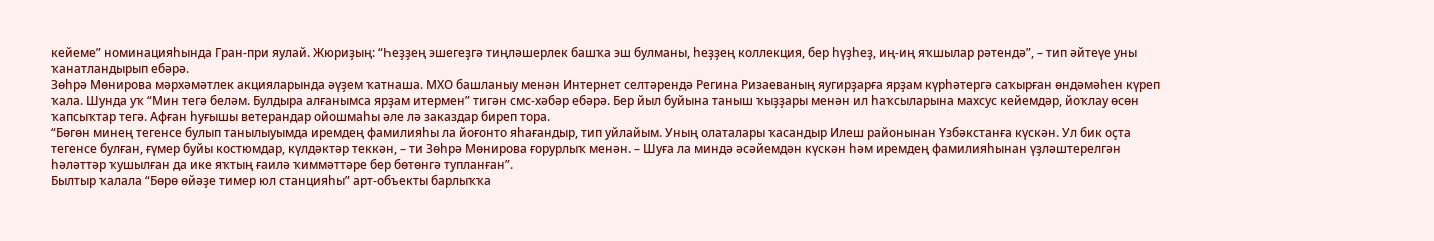кейеме” номинацияһында Гран-при яулай. Жюриҙың: “Һеҙҙең эшегеҙгә тиңләшерлек башҡа эш булманы, һеҙҙең коллекция, бер һүҙһеҙ, иң-иң яҡшылар рәтендә”, – тип әйтеүе уны ҡанатландырып ебәрә.
Зөһрә Мөнирова мәрхәмәтлек акцияларында әүҙем ҡатнаша. МХО башланыу менән Интернет селтәрендә Регина Ризаеваның яугирҙарға ярҙам күрһәтергә саҡырған өндәмәһен күреп ҡала. Шунда уҡ “Мин тегә беләм. Булдыра алғанымса ярҙам итермен” тигән смс-хәбәр ебәрә. Бер йыл буйына таныш ҡыҙҙары менән ил һаҡсыларына махсус кейемдәр, йоҡлау өсөн ҡапсыҡтар тегә. Афған һуғышы ветерандар ойошмаһы әле лә заказдар биреп тора.
“Бөгөн минең тегенсе булып танылыуымда иремдең фамилияһы ла йоғонто яһағандыр, тип уйлайым. Уның олаталары ҡасандыр Илеш районынан Үзбәкстанға күскән. Ул бик оҫта тегенсе булған, ғүмер буйы костюмдар, күлдәктәр теккән, – ти Зөһрә Мөнирова ғорурлыҡ менән. – Шуға ла миндә әсәйемдән күскән һәм иремдең фамилияһынан үҙләштерелгән һәләттәр ҡушылған да ике яҡтың ғаилә ҡиммәттәре бер бөтөнгә тупланған”.
Былтыр ҡалала “Бөрө өйәҙе тимер юл станцияһы” арт-объекты барлыҡҡа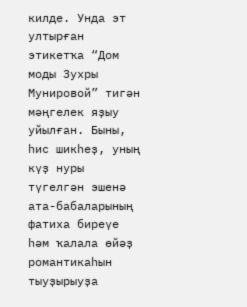килде. Унда эт ултырған этикетҡа “Дом моды Зухры Мунировой” тигән мәңгелек яҙыу уйылған. Быны, һис шикһеҙ, уның күҙ нуры түгелгән эшенә ата-бабаларының фатиха биреүе һәм ҡалала өйәҙ романтикаһын тыуҙырыуҙа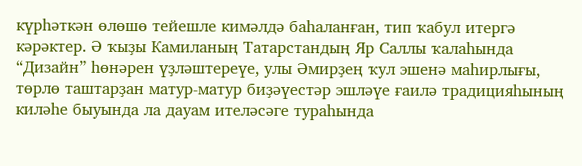күрһәткән өлөшө тейешле кимәлдә баһаланған, тип ҡабул итергә кәрәктер. Ә ҡыҙы Камиланың Татарстандың Яр Саллы ҡалаһында “Дизайн” һөнәрен үҙләштереүе, улы Әмирҙең ҡул эшенә маһирлығы, төрлө таштарҙан матур-матур биҙәүестәр эшләүе ғаилә традицияһының киләһе быуында ла дауам ителәсәге тураһында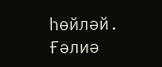һөйләй.
Ғәлиә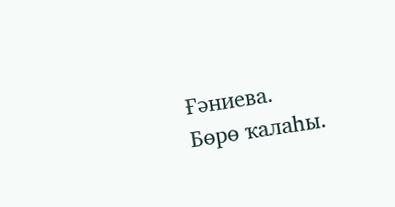Ғәниева.
Бөрө ҡалаһы.